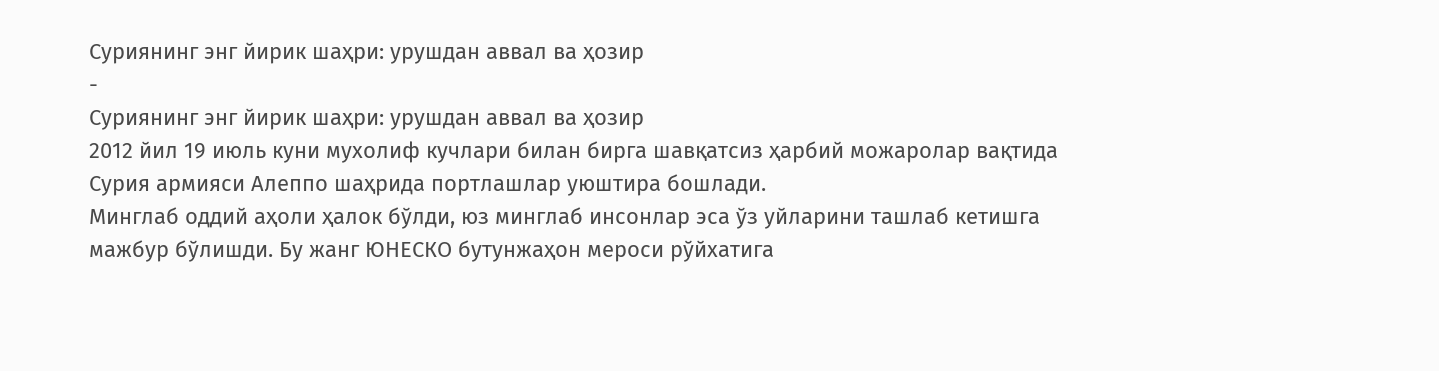Суриянинг энг йирик шаҳри: урушдан аввал ва ҳозир
-
Суриянинг энг йирик шаҳри: урушдан аввал ва ҳозир
2012 йил 19 июль куни мухолиф кучлари билан бирга шавқатсиз ҳарбий можаролар вақтида Сурия армияси Алеппо шаҳрида портлашлар уюштира бошлади.
Минглаб оддий аҳоли ҳалок бўлди, юз минглаб инсонлар эса ўз уйларини ташлаб кетишга мажбур бўлишди. Бу жанг ЮНЕСКО бутунжаҳон мероси рўйхатига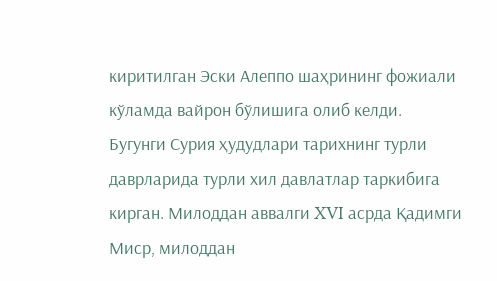киритилган Эски Алеппо шаҳрининг фожиали кўламда вайрон бўлишига олиб келди.
Бугунги Сурия ҳудудлари тарихнинг турли даврларида турли хил давлатлар таркибига кирган. Милоддан аввалги XVI асрда Қадимги Миср, милоддан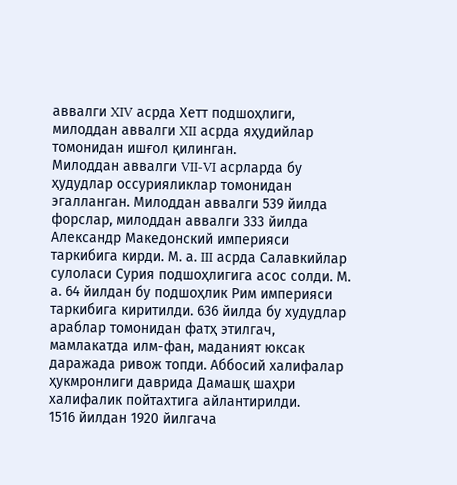аввалги XIV асрда Хетт подшоҳлиги, милоддан аввалги XII асрда яҳудийлар томонидан ишғол қилинган.
Милоддан аввалги VII-VI асрларда бу ҳудудлар оссурияликлар томонидан эгалланган. Милоддан аввалги 539 йилда форслар, милоддан аввалги 333 йилда Александр Македонский империяси таркибига кирди. М. а. III асрда Салавкийлар сулоласи Сурия подшоҳлигига асос солди. М. а. 64 йилдан бу подшоҳлик Рим империяси таркибига киритилди. 636 йилда бу худудлар араблар томонидан фатҳ этилгач, мамлакатда илм-фан, маданият юксак даражада ривож топди. Аббосий халифалар ҳукмронлиги даврида Дамашқ шаҳри халифалик пойтахтига айлантирилди.
1516 йилдан 1920 йилгача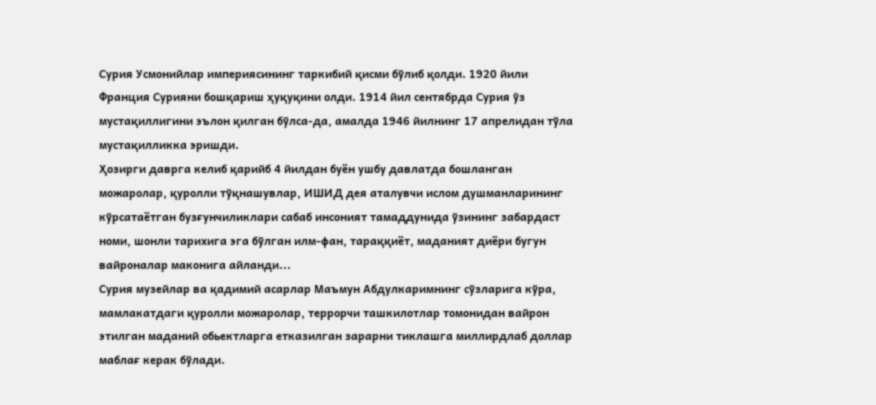Сурия Усмонийлар империясининг таркибий қисми бўлиб қолди. 1920 йили Франция Сурияни бошқариш ҳуқуқини олди. 1914 йил сентябрда Сурия ўз мустақиллигини эълон қилган бўлса-да, амалда 1946 йилнинг 17 апрелидан тўла мустақилликка эришди.
Ҳозирги даврга келиб қарийб 4 йилдан буён ушбу давлатда бошланган можаролар, қуролли тўқнашувлар, ИШИД дея аталувчи ислом душманларининг кўрсатаётган бузғунчиликлари сабаб инсоният тамаддунида ўзининг забардаст номи, шонли тарихига эга бўлган илм-фан, тараққиёт, маданият диёри бугун вайроналар маконига айланди...
Сурия музейлар ва қадимий асарлар Mаъмун Абдулкаримнинг сўзларига кўра, мамлакатдаги қуролли можаролар, террорчи ташкилотлар томонидан вайрон этилган маданий обьектларга етказилган зарарни тиклашга миллирдлаб доллар маблағ керак бўлади.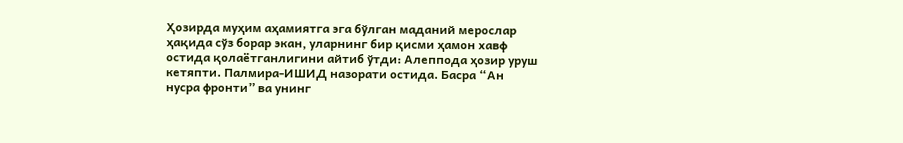Ҳозирда муҳим аҳамиятга эга бўлган маданий мерослар ҳақида сўз борар экан, уларнинг бир қисми ҳамон хавф остида қолаётганлигини айтиб ўтди: Алеппода ҳозир уруш кетяпти. Палмира-ИШИД назорати остида. Басра “Ан нусра фронти” ва унинг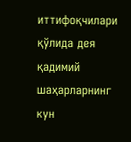иттифоқчилари қўлида дея қадимий шаҳарларнинг кун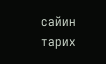сайин тарих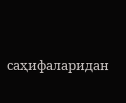саҳифаларидан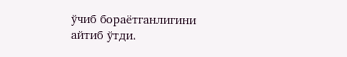ўчиб бораётганлигини айтиб ўтди.